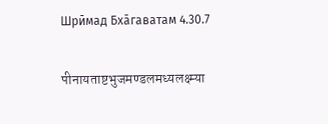Шрӣмад Бха̄гаватам 4.30.7

पीनायताष्टभुजमण्डलमध्यलक्ष्म्या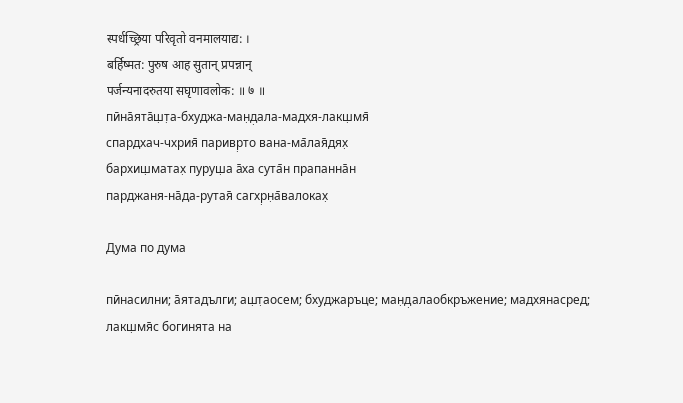स्पर्धच्छ्रिया परिवृतो वनमालयाद्य: ।
बर्हिष्मत: पुरुष आह सुतान् प्रपन्नान्
पर्जन्यनादरुतया सघृणावलोक: ॥ ७ ॥
пӣна̄ята̄ш̣т̣а-бхуджа-ман̣д̣ала-мадхя-лакш̣мя̄
спардхач-чхрия̄ паривр̣то вана-ма̄лая̄дях̣
бархиш̣матах̣ пуруш̣а а̄ха сута̄н прапанна̄н
парджаня-на̄да-рутая̄ сагхр̣н̣а̄валоках̣

Дума по дума

пӣнасилни; а̄ятадълги; аш̣т̣аосем; бхуджаръце; ман̣д̣алаобкръжение; мадхянасред; лакш̣мя̄с богинята на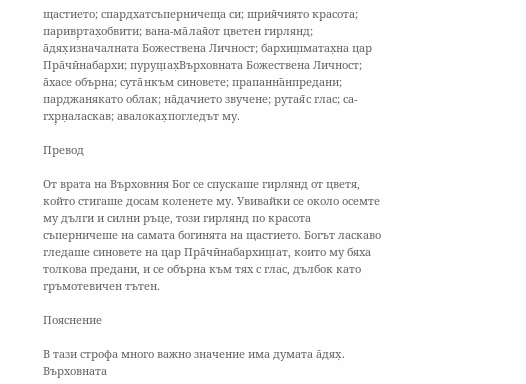щастието; спардхатсъперничеща си; шрия̄чиято красота; паривр̣тах̣обвити; вана-ма̄лая̄от цветен гирлянд; а̄дях̣изначалната Божествена Личност; бархиш̣матах̣на цар Пра̄чӣнабархи; пуруш̣ах̣Върховната Божествена Личност; а̄хасе обърна; сута̄нкъм синовете; прапанна̄нпредани; парджанякато облак; на̄дачието звучене; рутая̄с глас; са-гхр̣н̣аласкав; авалоках̣погледът му.

Превод

От врата на Върховния Бог се спускаше гирлянд от цветя, който стигаше досам коленете му. Увивайки се около осемте му дълги и силни ръце, този гирлянд по красота съперничеше на самата богинята на щастието. Богът ласкаво гледаше синовете на цар Пра̄чӣнабархиш̣ат, които му бяха толкова предани, и се обърна към тях с глас, дълбок като гръмотевичен тътен.

Пояснение

В тази строфа много важно значение има думата а̄дях̣. Върховната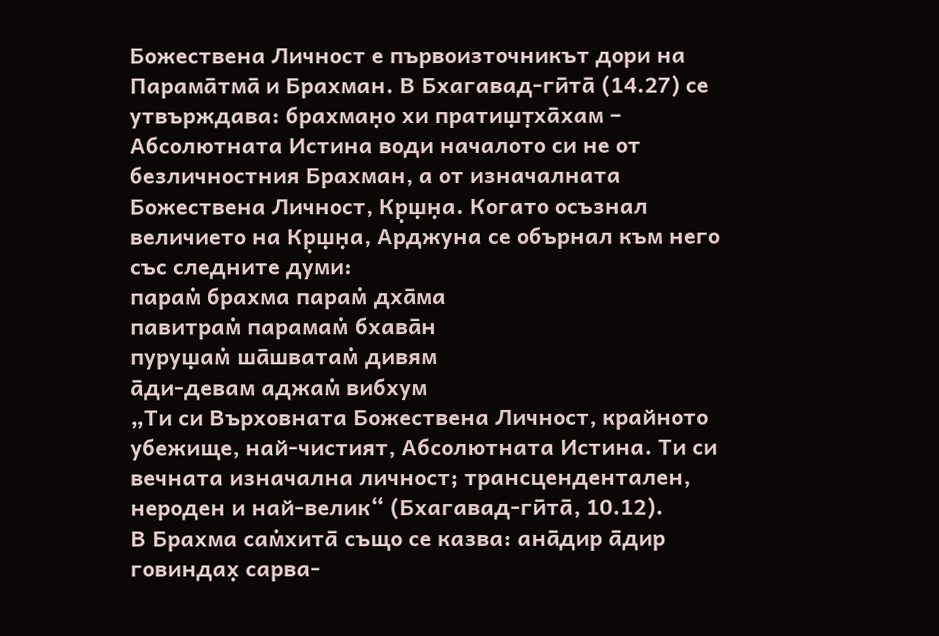Божествена Личност е първоизточникът дори на Парама̄тма̄ и Брахман. В Бхагавад-гӣта̄ (14.27) се утвърждава: брахман̣о хи пратиш̣т̣ха̄хам – Абсолютната Истина води началото си не от безличностния Брахман, а от изначалната Божествена Личност, Кр̣ш̣н̣а. Когато осъзнал величието на Кр̣ш̣н̣а, Арджуна се обърнал към него със следните думи:
парам̇ брахма парам̇ дха̄ма
павитрам̇ парамам̇ бхава̄н
пуруш̣ам̇ ша̄шватам̇ дивям
а̄ди-девам аджам̇ вибхум
„Ти си Върховната Божествена Личност, крайното убежище, най-чистият, Абсолютната Истина. Ти си вечната изначална личност; трансцендентален, нероден и най-велик“ (Бхагавад-гӣта̄, 10.12).
В Брахма сам̇хита̄ също се казва: ана̄дир а̄дир говиндах̣ сарва-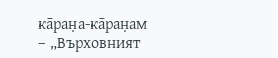ка̄ран̣а-ка̄ран̣ам – „Върховният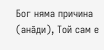Бог няма причина (ана̄ди), Той сам е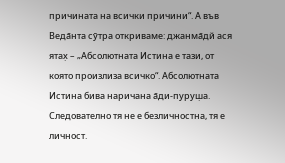причината на всички причини“. А във Веда̄нта сӯтра откриваме: джанма̄дй ася ятах̣ – „Абсолютната Истина е тази, от която произлиза всичко“. Абсолютната Истина бива наричана а̄ди-пуруш̣а. Следователно тя не е безличностна, тя е личност.